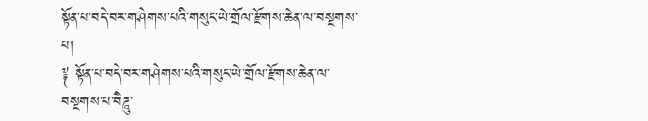སྟོན་པ་བདེ་བར་གཤེགས་པའི་གསུང་ཡེ་གྲོལ་རྫོགས་ཆེན་ལ་བསྔགས་པ།
༈ སྟོན་པ་བདེ་བར་གཤེགས་པའི་གསུང་ཡེ་གྲོལ་རྫོགས་ཆེན་ལ་བསྔགས་པ་བཻཌཱུ་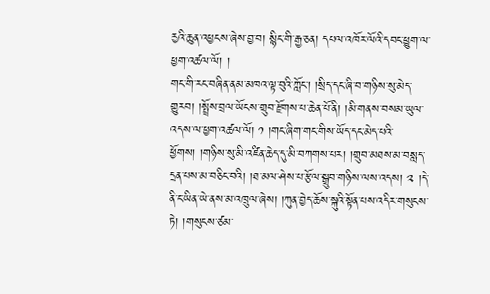རྱའི་ཆུན་འཕྱངས་ཞེས་བྱ་བ། སྙིང་གི་རྒྱ་ཅན། དཔལ་འཁོར་ལོའི་དབང་ཕྱུག་ལ་ཕྱག་འཚལ་ལོ། །
གང་གི་རང་བཞིན་ནམ་མཁའ་ལྟ་བུའི་ཀློང་། །སྲིད་དང་ཞི་བ་གཉིས་སུ་མེད་གྱུརབ། །སྤྲོས་བྲལ་ཡོངས་གྲུབ་རྫོགས་པ་ཆེན་པོ་ནི། །མི་གནས་བསམ་ཡུལ་འདས་ལ་ཕྱག་འཚལ་ལོ། ༡ །གང་ཞིག་གང་གིས་ཡོད་དང་མེད་པའི་ཕྱོགས། །གཉིས་སུ་མི་འཛིན་ཆེད་དུ་མི་བཀགས་པར། །གྲུབ་མཐས་མ་བསླད་དྲན་པས་མ་བཅིང་བའི། །ཐ་མལ་ཤེས་པ་རྩོལ་སྒྲུབ་གཉིས་ལས་འདས། ༢ །དེ་ནི་ང་ཡིན་ཡེ་ནས་མ་འཁྲུལ་ཞེས། །ཀུན་བྱེད་ཆོས་སྐུའི་སྟོན་པས་འདིར་གསུངས་ཏེ། །གསུངས་ཙམ་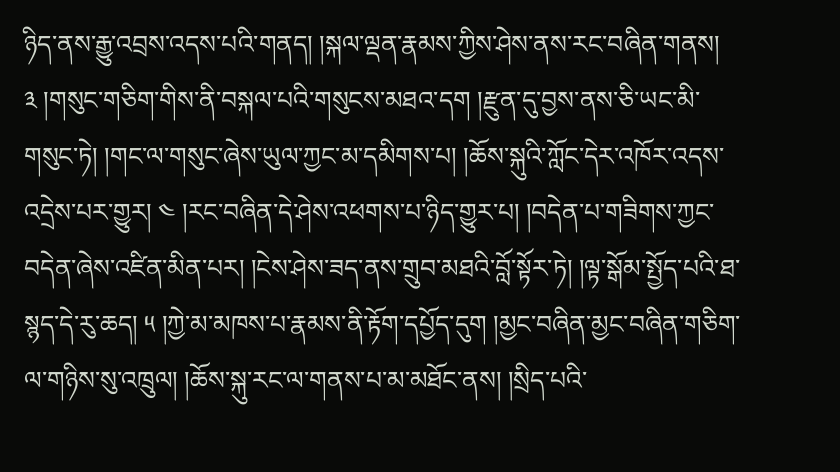ཉིད་ནས་རྒྱུ་འབྲས་འདས་པའི་གནད། །སྐལ་ལྡན་རྣམས་ཀྱིས་ཤེས་ནས་རང་བཞིན་གནས། ༣ །གསུང་གཅིག་གིས་ནི་བསྐལ་པའི་གསུངས་མཐའ་དག །རྫུན་དུ་བྱས་ནས་ཅི་ཡང་མི་གསུང་ཏེ། །གང་ལ་གསུང་ཞེས་ཡུལ་ཀྱང་མ་དམིགས་པ། །ཆོས་སྐུའི་ཀློང་དེར་འཁོར་འདས་འདྲེས་པར་གྱུར། ༤ །རང་བཞིན་དེ་ཤེས་འཕགས་པ་ཉིད་གྱུར་པ། །བདེན་པ་གཟིགས་ཀྱང་བདེན་ཞེས་འཛིན་མིན་པར། །ངེས་ཤེས་ཟད་ནས་གྲུབ་མཐའི་བློ་སྟོར་ཏེ། །ལྟ་སྒོམ་སྤྱོད་པའི་ཐ་སྙད་དེ་རུ་ཆད། ༥ །ཀྱེ་མ་མཁས་པ་རྣམས་ནི་རྟོག་དཔྱོད་དུག །མྱང་བཞིན་མྱང་བཞིན་གཅིག་ལ་གཉིས་སུ་འཁྲུལ། །ཆོས་སྐུ་རང་ལ་གནས་པ་མ་མཐོང་ནས། །སྲིད་པའི་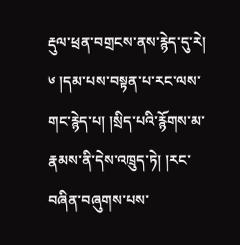རྡུལ་ཕྲན་བགྲངས་ནས་རྙེད་དུ་རེ། ༦ །དམ་པས་བསྟན་པ་རང་ལས་གང་རྙེད་པ། །སྲིད་པའི་རྙོགས་མ་རྣམས་ནི་དེས་འཁྲུད་ཏེ། །རང་བཞིན་བཞུགས་པས་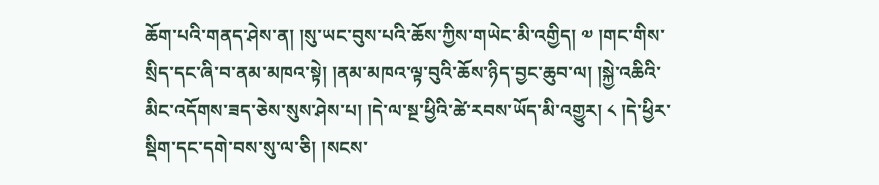ཆོག་པའི་གནད་ཤེས་ན། །སུ་ཡང་བུས་པའི་ཆོས་ཀྱིས་གཡེང་མི་འགྱིད། ༧ །གང་གིས་སྲིད་དང་ཞི་བ་ནམ་མཁའ་སྟེ། །ནམ་མཁའ་ལྟ་བུའི་ཆོས་ཉིད་བྱང་ཆུབ་ལ། །སྐྱེ་འཆིའི་མིང་འདོགས་ཟད་ཅེས་སུས་ཤེས་པ། །དེ་ལ་སྔ་ཕྱིའི་ཚེ་རབས་ཡོད་མི་འགྱུར། ༨ །དེ་ཕྱིར་སྡིག་དང་དགེ་བས་སུ་ལ་ཅི། །སངས་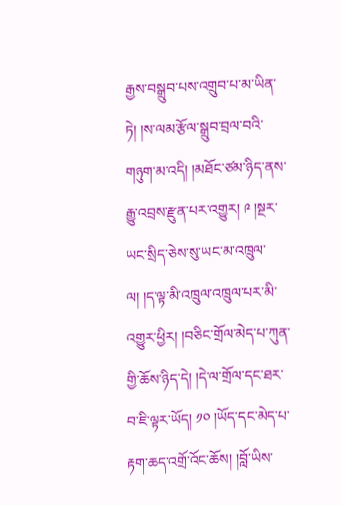རྒྱས་བསྒྲུབ་པས་འགྲུབ་པ་མ་ཡིན་ཏེ། །ས་ལམ་རྩོལ་སྒྲུབ་བྲལ་བའི་གཉུག་མ་འདི། །མཐོང་ཙམ་ཉིད་ནས་རྒྱུ་འབྲས་རྫུན་པར་འགྱུར། ༩ །སྔར་ཡང་སྲིད་ཅེས་སུ་ཡང་མ་འཁྲུལ་ལ། །ད་ལྟ་མི་འཁྲུལ་འཁྲུལ་པར་མི་འགྱུར་ཕྱིར། །བཅིང་གྲོལ་མེད་པ་ཀུན་གྱི་ཆོས་ཉིད་དེ། །དེ་ལ་གྲོལ་དང་ཐར་བ་ཇི་ལྟར་ཡོད། ༡༠ །ཡོད་དང་མེད་པ་རྟག་ཆད་འགྲོ་འོང་ཆོས། །བློ་ཡིས་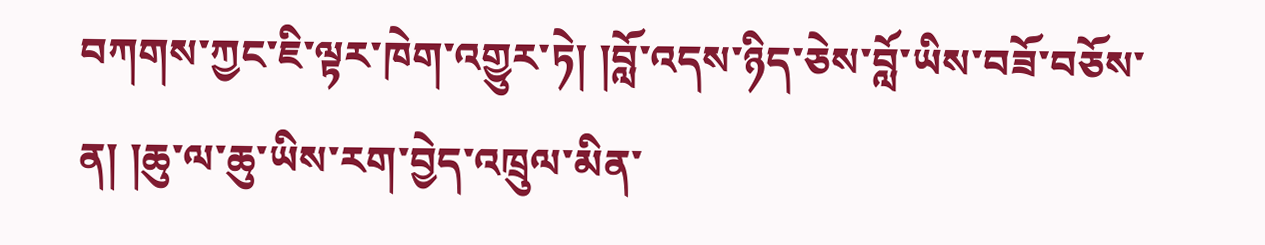བཀགས་ཀྱང་ཇི་ལྟར་ཁེག་འགྱུར་ཏེ། །བློ་འདས་ཉིད་ཅེས་བློ་ཡིས་བཟོ་བཅོས་ན། །ཆུ་ལ་ཆུ་ཡིས་རག་བྱེད་འཁྲུལ་མིན་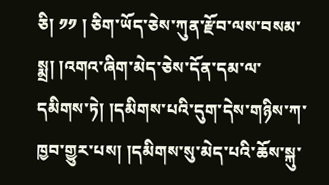ཅི། ༡༡ ། ཅིག་ཡོད་ཅེས་ཀུན་རྫོབ་ལས་བསམ་སྨྲ། །འགའ་ཞིག་མེད་ཅེས་དོན་དམ་ལ་དམིགས་ཏེ། །དམིགས་པའི་དུག་དེས་གཉིས་ཀ་ཁྱབ་གྱུར་པས། །དམིགས་སུ་མེད་པའི་ཆོས་སྐུ་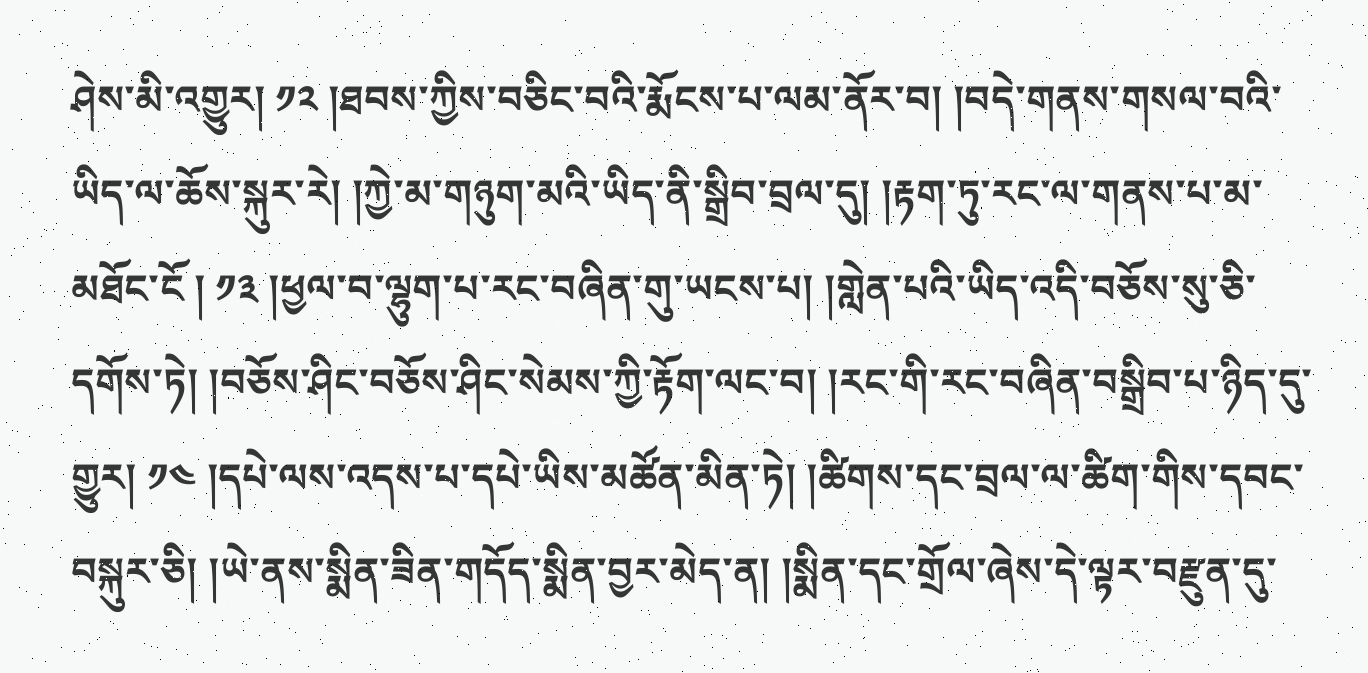ཤེས་མི་འགྱུར། ༡༢ །ཐབས་ཀྱིས་བཅིང་བའི་རྨོངས་པ་ལམ་ནོར་བ། །བདེ་གནས་གསལ་བའི་ཡིད་ལ་ཆོས་སྐུར་རེ། །ཀྱེ་མ་གཉུག་མའི་ཡིད་ནི་སྒྲིབ་བྲལ་དུ། །རྟག་ཏུ་རང་ལ་གནས་པ་མ་མཐོང་ངོ ། ༡༣ །ཕྱལ་བ་ལྷུག་པ་རང་བཞིན་གུ་ཡངས་པ། །གླེན་པའི་ཡིད་འདི་བཅོས་སུ་ཅི་དགོས་ཏེ། །བཅོས་ཤིང་བཅོས་ཤིང་སེམས་ཀྱི་རྟོག་ལང་བ། །རང་གི་རང་བཞིན་བསྒྲིབ་པ་ཉིད་དུ་གྱུར། ༡༤ །དཔེ་ལས་འདས་པ་དཔེ་ཡིས་མཚོན་མིན་ཏེ། །ཚིགས་དང་བྲལ་ལ་ཚིག་གིས་དབང་བསྐུར་ཅི། །ཡེ་ནས་སྨིན་ཟིན་གདོད་སྨིན་བྱར་མེད་ན། །སྨིན་དང་གྲོལ་ཞེས་དེ་ལྟར་བརྫུན་དུ་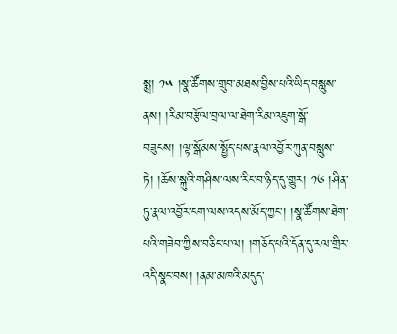སྨྲ། ༡༥ །སྣ་ཚོགས་གྲུབ་མཐས་བྱིས་པའི་ཡིད་བསླུས་ནས། །རིམ་བརྩོལ་བྲལ་ལ་ཐེག་རིམ་འཇུག་སྒོ་བཟུངས། །ལྟ་སྒོམས་སྤྱོད་པས་རྣལ་འབྱོར་ཀུན་བསླུས་ཏེ། །ཆོས་སྐུའི་གཤིས་ལས་རིང་བ་ཉིད་དུ་གྱུར། ༡༦ །ཤིན་ཏུ་རྣལ་འབྱོར་ངག་ལས་འདས་མོད་ཀྱང་། །སྣ་ཚོགས་ཐེག་པའི་གཟེབ་ཀྱིས་བཅིང་པ་ལ། །གཅོད་པའི་དོན་དུ་རལ་གྲིར་འདི་སྣང་བས། །ནམ་མཁའི་མདུད་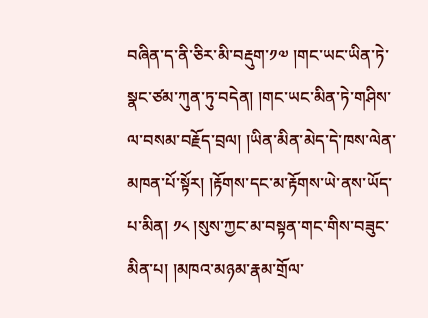བཞིན་ད་ནི་ཅིར་མི་བརྡུག་༡༧ །གང་ཡང་ཡིན་ཏེ་སྣང་ཙམ་ཀུན་ཏུ་བདེན། །གང་ཡང་མིན་ཏེ་གཤིས་ལ་བསམ་བརྗོད་བྲལ། །ཡིན་མིན་མེད་དེ་ཁས་ལེན་མཁན་པོ་སྟོར། །རྟོགས་དང་མ་རྟོགས་ཡེ་ནས་ཡོད་པ་མིན། ༡༨ །སུས་ཀྱང་མ་བསྟན་གང་གིས་བཟུང་མིན་པ། །མཁའ་མཉམ་རྣམ་གྲོལ་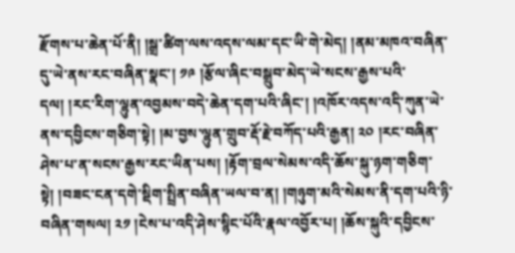རྫོགས་པ་ཆེན་པོ་ནི། །སྒྲ་ཚིག་ལས་འདས་ལམ་དང་ཡི་གེ་མེད། །ནམ་མཁའ་བཞིན་དུ་ཡེ་ནས་རང་བཞིན་སྣང་། ༡༩ །རྩོལ་ཞིང་བསྒྲུབ་མེད་ཡེ་སངས་རྒྱས་པའི་དལ། །རང་རིག་ལྷུན་འབྱམས་བདེ་ཆེན་དག་པའི་ཞིང་། །འཁོར་འདས་འདི་ཀུན་ཡེ་ནས་དབྱིངས་གཅིག་སྟེ། །མ་བྱས་ལྷུན་གྲུབ་རྡོ་རྗེ་བཀོད་པའི་རྒྱན། ༢༠ །རང་བཞིན་ཤེས་པ་ན་སངས་རྒྱས་རང་ཡིན་པས། །རྟོག་བྲལ་སེམས་འདི་ཆོས་སྐུ་ཉག་གཅིག་སྟེ། །བཟང་ངན་དགེ་སྡིག་སྤྲིན་བཞིན་ཡལ་བ་ན། །གཉུག་མའི་སེམས་ནི་དག་པའི་ཉི་བཞིན་གསལ། ༢༡ །ངེས་པ་འདི་ཤེས་སྙིང་པོའི་རྣལ་འབྱོར་པ། །ཆོས་སྐུའི་དབྱིངས་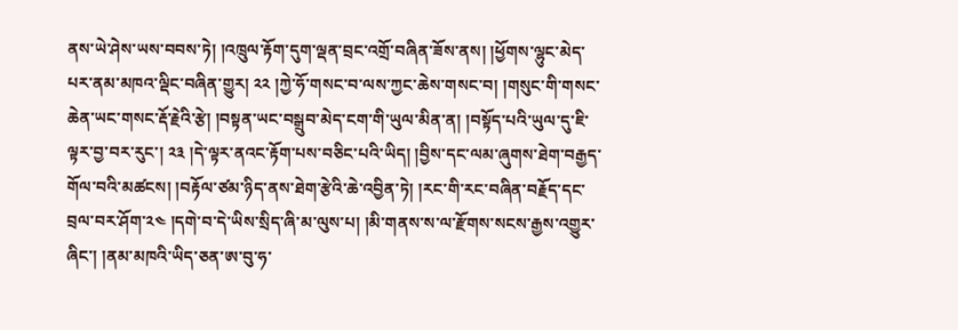ནས་ཡེ་ཤེས་ཡས་བབས་ཏེ། །འཁྲུལ་རྟོག་དུག་ལྡན་བྲང་འགྲོ་བཞིན་ཟོས་ནས། །ཕྱོགས་ལྷུང་མེད་པར་ནམ་མཁའ་ལྡིང་བཞིན་གྱུར། ༢༢ །ཀྱེ་ཧོ་གསང་བ་ལས་ཀྱང་ཆེས་གསང་བ། །གསུང་གི་གསང་ཆེན་ཡང་གསང་རྡོ་རྗེའི་རྩེ། །བསྟན་ཡང་བསྒྲུབ་མེད་ངག་གི་ཡུལ་མིན་ན། །བསྟོད་པའི་ཡུལ་དུ་ཇི་ལྟར་བྱ་བར་རུང་། ༢༣ །དེ་ལྟར་ནའང་རྟོག་པས་བཅིང་པའི་ཡིད། །བྱིས་དང་ལམ་ཞུགས་ཐེག་བརྒྱད་གོལ་བའི་མཚངས། །བརྟོལ་ཙམ་ཉིད་ནས་ཐེག་རྩེའི་ཆེ་འབྱིན་ཏེ། །རང་གི་རང་བཞིན་བརྗོད་དང་བྲལ་བར་ཤོག་༢༤ །དགེ་བ་དེ་ཡིས་སྲིད་ཞི་མ་ལུས་པ། །མི་གནས་ས་ལ་རྫོགས་སངས་རྒྱས་འགྱུར་ཞིང་། །ནམ་མཁའི་ཡིད་ཅན་ཨ་བུ་ཧ་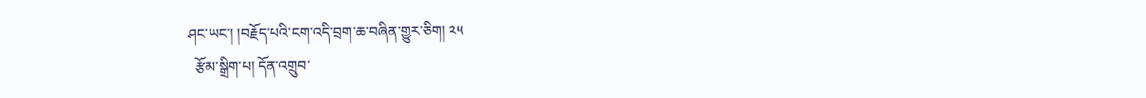ཤང་ཡང་། །བརྗོད་པའི་ངག་འདི་བྲག་ཆ་བཞིན་གྱུར་ཅིག། ༢༥
  རྩོམ་སྒྲིག་པ། དོན་འགྲུབ་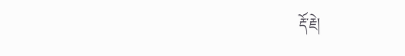རྡོ་རྗེ།